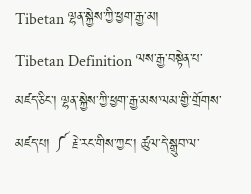Tibetan ལྷན་སྐྱེས་ཀྱི་ཕྱག་རྒྱ་མ།
Tibetan Definition ལས་རྒྱ་བསྟེན་པ་མཛད་ཅིང་། ལྷན་སྐྱེས་ཀྱི་ཕྱག་རྒྱ་མས་ལམ་གྱི་གྲོགས་མཛད་པ། ༼ རྗེ་རང་གིས་ཀྱང་། ཚུལ་དེ་སྒྲུབ་ལ་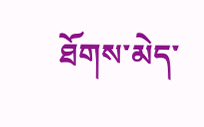ཐོགས་མེད་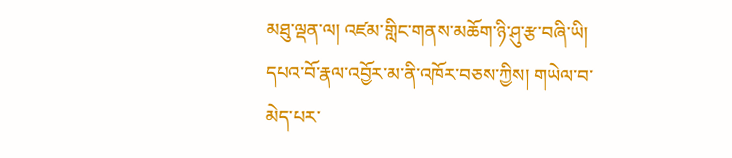མཐུ་ལྡན་ལ། འཛམ་གླིང་གནས་མཆོག་ཉི་ཤུ་རྩ་བཞི་ཡི། དཔའ་བོ་རྣལ་འབྱོར་མ་ནི་འཁོར་བཅས་ཀྱིས། གཡེལ་བ་མེད་པར་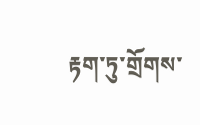རྟག་ཏུ་གྲོགས་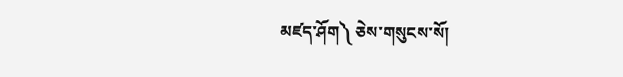མཛད་ཤོག༽ ཅེས་གསུངས་སོ།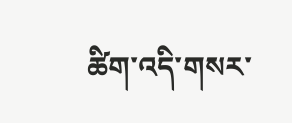ཚིག་འདི་གསར་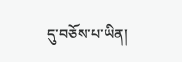དུ་བཅོས་པ་ཡིན།